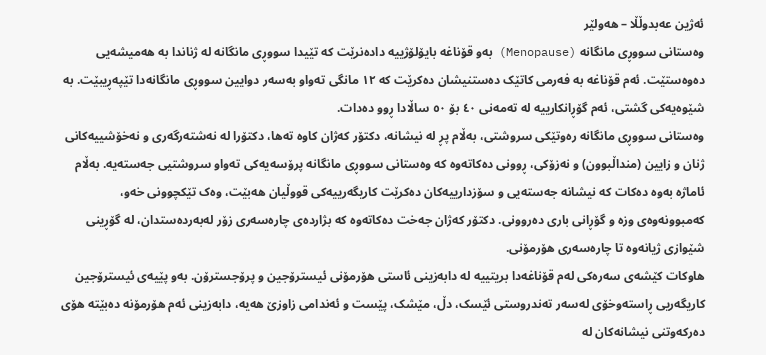ئەژین عەبدوڵڵا – هەولێر
وەستانی سووڕی مانگانە (Menopause) بەو قۆناغە بایۆلۆژییە دادەنرێت کە تێیدا سووڕی مانگانە لە ژناندا بە هەمیشەیی دەوەستێت. ئەم قۆناغە بە فەرمی کاتێک دەستنیشان دەکرێت کە ١٢ مانگی تەواو بەسەر دوایین سووڕی مانگانەدا تێپەڕیبێت. بە شێوەیەکی گشتی، ئەم گۆڕانکارییە لە تەمەنی ٤٠ بۆ ٥٠ ساڵادا ڕوو دەدات.
وەستانی سووڕی مانگانە رەوتێکی سروشتی، بەڵام پڕ لە نیشانە، دکتۆر کەژان کاوە تەها، دکتۆرا لە نەشتەرگەری و نەخۆشییەکانی ژنان و زایین (منداڵبوون) و نەزۆکی، ڕوونی دەکاتەوە کە وەستانی سووڕی مانگانە پرۆسەیەکی تەواو سروشتیی جەستەیە. بەڵام ئاماژە بەوە دەکات کە نیشانە جەستەیی و سۆزدارییەکان دەکرێت کاریگەرییەکی قووڵیان هەبێت، وەک تێکچوونی خەو، کەمبوونەوەی وزە و گۆڕانی باری دەروونی. دکتۆر کەژان جەخت دەکاتەوە کە بژاردەی چارەسەری زۆر لەبەردەستدان، لە گۆڕینی شێوازی ژیانەوە تا چارەسەری هۆرمۆنی.
هاوكات کێشەی سەرەکی لەم قۆناغەدا بریتییە لە دابەزینی ئاستی هۆرمۆنی ئیسترۆجین و پرۆجسترۆن. بەو پێیەی ئیسترۆجین کاریگەریی ڕاستەوخۆی لەسەر تەندروستی ئێسک، دڵ، مێشک، پێست و ئەندامی زاوزێ هەیە، دابەزینی ئەم هۆرمۆنە دەبێتە هۆی دەرکەوتنی نیشانەکان لە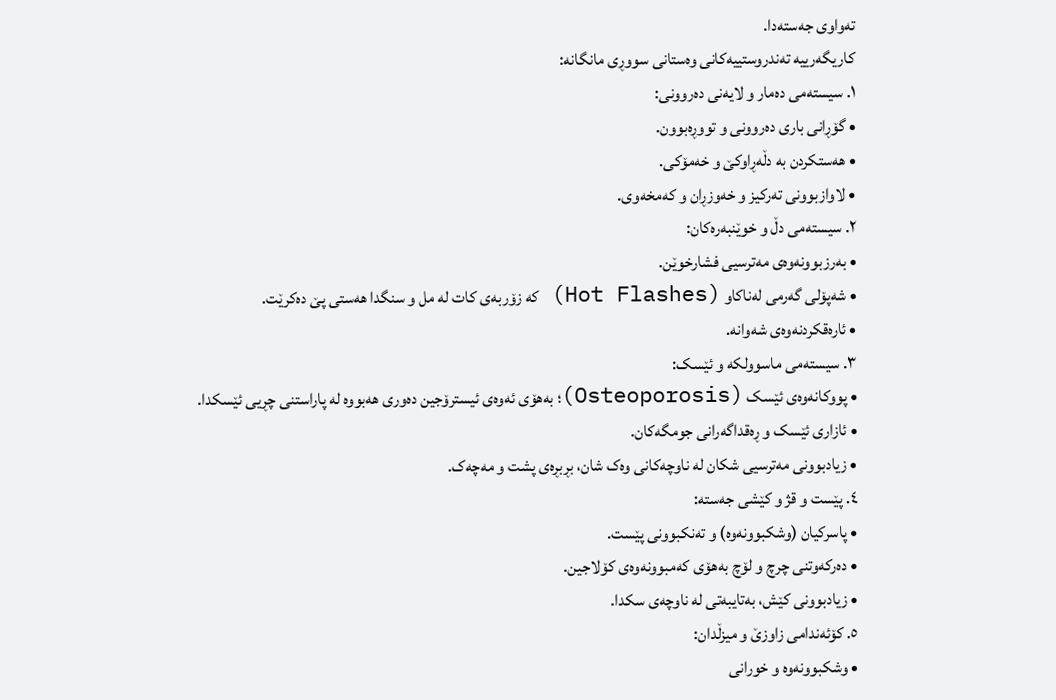تەواوی جەستەدا.
کاریگەرییە تەندروستییەکانی وەستانی سووڕی مانگانە:
١. سیستەمی دەمار و لایەنی دەروونی:
• گۆڕانی باری دەروونی و تووڕەبوون.
• هەستکردن بە دڵەڕاوکێ و خەمۆکی.
• لاوازبوونی تەرکیز و خەوزڕان و کەمخەوی.
٢. سیستەمی دڵ و خوێنبەرەکان:
• بەرزبوونەوەی مەترسیی فشارخوێن.
• شەپۆلی گەرمی لەناکاو (Hot Flashes) کە زۆربەی کات لە مل و سنگدا هەستی پێ دەکرێت.
• ئارەقکردنەوەی شەوانە.
٣. سیستەمی ماسوولکە و ئێسک:
• پووکانەوەی ئێسک (Osteoporosis)؛ بەهۆی ئەوەی ئیسترۆجین دەوری هەبووە لە پاراستنی چڕیی ئێسکدا.
• ئازاری ئێسک و ڕەقداگەرانی جومگەکان.
• زیادبوونی مەترسیی شکان لە ناوچەکانی وەک شان، بڕبڕەی پشت و مەچەک.
٤. پێست و قژ و کێشی جەستە:
• پاسرکیان (وشکبوونەوە) و تەنکبوونی پێست.
• دەرکەوتنی چرچ و لۆچ بەهۆی کەمبوونەوەی کۆلاجین.
• زیادبوونی کێش، بەتایبەتی لە ناوچەی سکدا.
٥. کۆئەندامی زاوزێ و میزڵدان:
• وشکبوونەوە و خورانی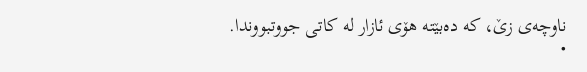ناوچەی زێ، کە دەبێتە هۆی ئازار لە کاتی جووتبووندا.
•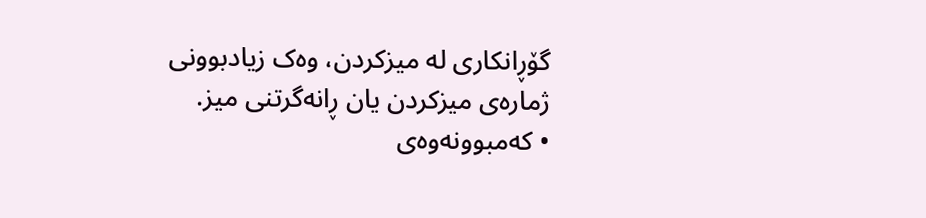گۆڕانکاری لە میزکردن، وەک زیادبوونی ژمارەی میزکردن یان ڕانەگرتنی میز.
• کەمبوونەوەی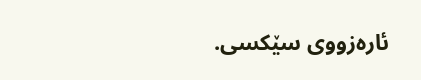ئارەزووی سێکسی.